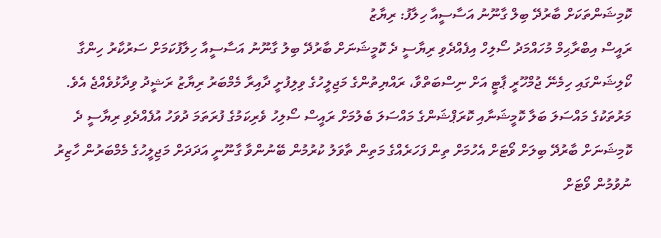ކޮމިޝަންތަކަށް ބާރުދޭ ބިލް ގާނޫނު އަސާސީއާ ހިލާފު: ރިޔާޒު
ރައީސް އިބްރާޙިމް މުހައްމަދު ސޯލިހް އިފެއްދެވި ރިޔާސީ ދެ ކޮމީޝަނަށް ބާރުދޭ ބިލު ގާނޫނު އަސާސީއާ ހިލާފުކަމަށް ސަރުކާރު ހިންގާ ކޯލިޝަންގައި ހިމެނޭ ޖުމްހޫރީ ޕާޓީ އަށް ނިސްބަތްވާ، ރައްޔިތުންގެ މަޖިލީހުގެ ވިލިފުށީ ދާއިރާ މެމްބަރު ރިޔާޒު ރަޝީދު ވިދާޅުވެއްޖެ އެވެ. މަރުތަކުގެ މައްސަލަ ބަލާ ކޮމީޝަނާއި ކޮރަޕްޝަންގެ މައްސަލަ ބެލުމަށް ރައީސް ސޯލިހު ވެރިކަމުގެ ފުރަތަމަ ދުވަހު އުފެއްދެވި ރިޔާސީ ދެ ކޮމިޝަނަށް ބާރުދޭ ބިލަށް ވޯޓަށް އެހުމަށް ތިން ފަހަރެއްގެ މަތިން ތާވަލު ކުރުމުން ބޭނުންވާ ގާނޫނީ އަދަދަށް މަޖިލީހުގެ މެމްބަރުން ހާޒިރު ނުވުމުން ވޯޓަށް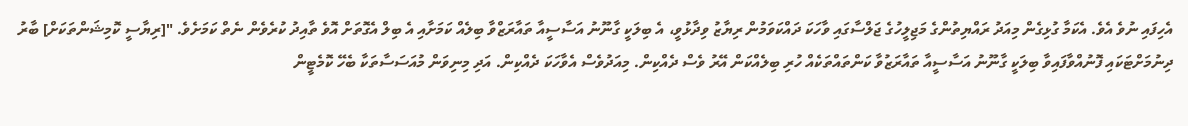އެހިފައި ނުވެ އެވެ. އެކަމާ ގުޅިގެން މިއަދު ރައްޔިތުންގެ މަޖިލީހުގެ ޖަލްސާގައި ވާހަކަ ދައްކަވަމުން ރިޔާޒު ވިދާޅުވީ، އެ ބިލަކީ ގާނޫނު އަސާސީއާ ތައާރަޒްވާ ބިލެއް ކަމަށާއި އެ ބިލް އެގޮތަށް އޮވެ ތާއިދު ކުރެވެން ނެތް ކަމަށެވެ. "[ރިޔާސީ ކޮމިޝަންތަކަށް] ބާރު ދިނުމަށްޓަކައި ފޮނުއްވާފައިވާ ބިލަކީ ގާނޫނު އަސާސީއާ ތައާރަޒުވާ ކަންތައްތަކެއް ހުރި ބިލެއްކަން އޭރު ވެސް ދެއްކިން. މިއަދުވެސް އެވާހަކަ ދެއްކިން. އަދި މިނިވަން މުއަސަސާތަކާ ބެހޭ ކޮމެޓީން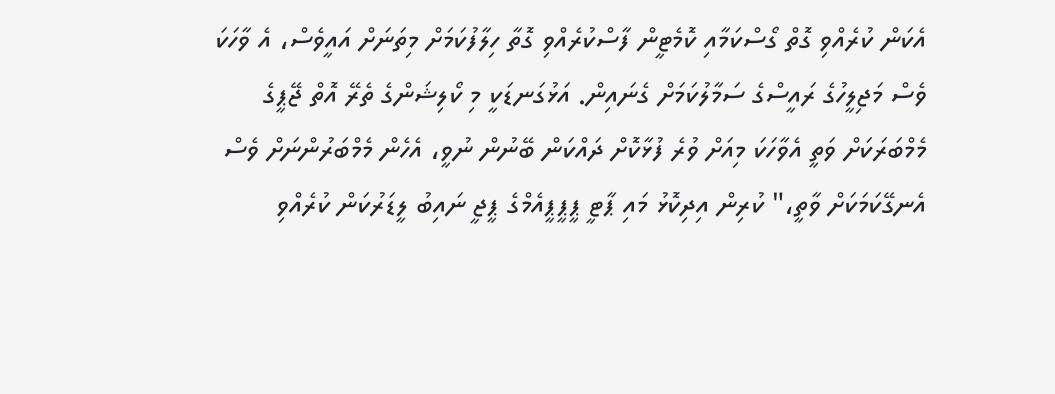އެކަން ކުރެއްވި ގޮތް ގޯސްކަމާއި ކޮމެޓީން ފާސްކުރެއްވި ގޮތާ ހިލާފުކަމަށް މިތަނަށް އައީވެސް، އެ ވާހަކަ ވެސް މަޖިލީހުގެ ރައީސްގެ ސަމާލުކަމަށް ގެނައިން. އަޅުގަނޑަކީ މި ކޯލިޝަންގެ ތެރޭ އޮތް ޖޭޕީގެ މެމްބަރަކަށް ވަތީ އެވާހަކަ މިއަށް ވުރެ ފުޅާކޮށް ދައްކަން ބޭނުން ނުވީ، އެހެން މެމްބަރުންނަށް ވެސް އެނގޭކަމަކަށް ވާތީ،" ކުރިން އިދިކޮޅު މައި ޕާޓީ ޕީޕީޕީއެމްގެ ޕީޖީ ނައިބު ލީޑަރުކަން ކުރެއްވި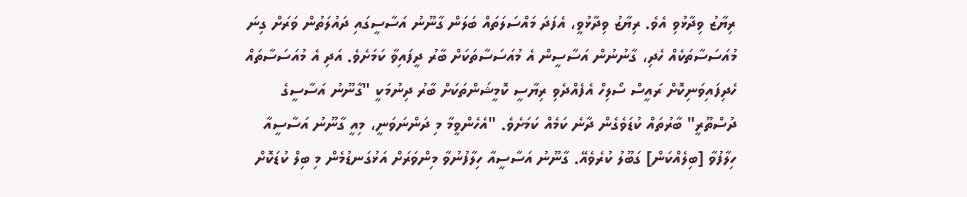ރިޔާޒު ވިދާޅުވި އެވެ. ރިޔާޒު ވިދާޅުވީ، އެފަދަ މައްސަލަތައް ބަލަން ގާނޫނު އަސާސީގައި ދައުލަތުން ވަރަށް ގިނަ މުއަސަސާތަކެއް ހެދި، ގާނުނުން އަސާސީން އެ މުއަސަސާތަކަށް ބާރު ދީފައިވާ ކަމަށެވެ. އަދި އެ މުއަސަސާތައް ހެދިފައިވަނިކޮށް ރައީސް ސޯލިހް އެފެއްދެވި ރިޔާސީ ކޮމީޝަންތަކަށް ބާރު ދިނުމަކީ "ގާނޫނު އަސާސީގެ ދުސްތޫރީ" ބާރުތައް ކުޑަވެގެން ދާނެ ކަމެއް ކަމަށެވެ. "އެހެންވީމާ މި ދަންނަވަނީ، މިއީ ގާނޫނު އަސާސީއާ ހިލާފުވާ [ބިލެއްކަން] ގަބޫލު ކުރެވެއޭ. ގާނޫނު އަސާސީއާ ހިލާފުނުވާ މިންވަރަށް އަޅުގަނޑުމެން މި ބިލް ކުޑަކޮށް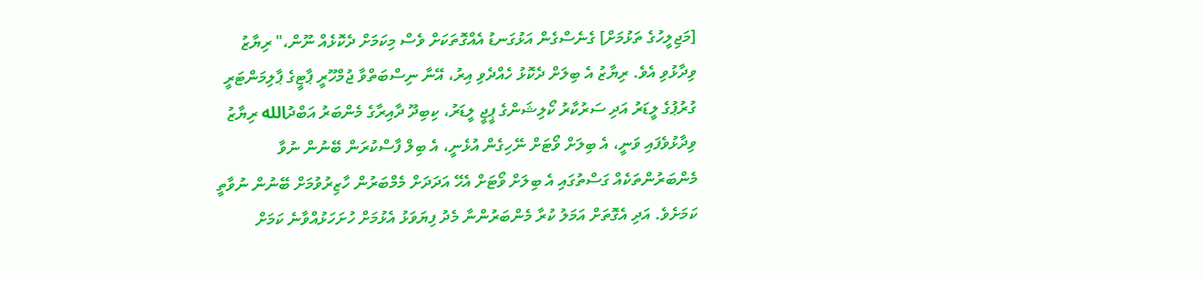[މަޖިލީހުގެ ތަޅުމަށް] ގެނެސްގެން އަޅުގަނޑު އެއްގޮތަކަށް ވެސް މިކަމަށް ދެކޮޅެއް ނޫން،" ރިޔާޒު ވިދާޅުވި އެވެ. ރިޔާޒު އެ ބިލަށް ދެކޮޅު ހެއްދެވި އިރު، އޭނާ ނިސްބަތްވާ ޖުމްހޫރީ ޕާޓީގެ ޕާލިމަންޓަރީ ގުރުޕުގެ ލީޑަރު އަދި ސަރުކާރު ކޯލިޝަންގެ ޕީޖީ ލީޑަރު، ކިބިދޫ ދާއިރާގެ މެންބަރު އަބްދުالله ރިޔާޒު ވިދާޅުވެފައި ވަނީ، އެ ބިލަށް ވޯޓަށް ނޭހިގެން އުޅެނީ، އެ ބިލް ފާސްކުރަން ބޭނުން ނުވާ މެންބަރުންތަކެއް ގަސްތުގައި އެ ބިލަށް ވޯޓަށް އެހޭ އަދަދަށް މެމްބަރުން ހާޒިރުވުމަށް ބޭނުން ނުވާތީ ކަމަށެވެ. އަދި އެގޮތަށް އަމަލު ކުރާ މެންބަރުންނާ މެދު ފިޔަވަޅު އެޅުމަށް ހުށަހަޅުއްވާނެ ކަމަށް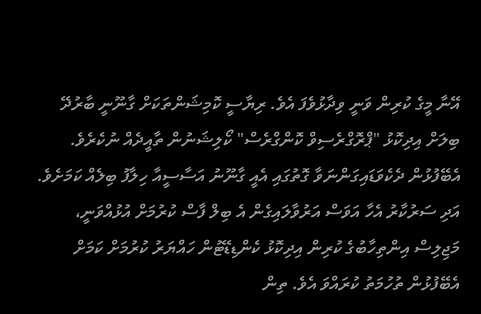އޭނާ މީގެ ކުރިން ވަނީ ވިދާޅުވެފަ އެވެ. ރިޔާސީ ކޮމިޝަންތަކަށް ގާނޫނީ ބާރުދޭ ބިލަށް އިދިކޮޅު "ޕްރޮގްރެސިވް ކޮންގްރެސް" ކޯލިޝަނުން ތާއީދެއް ނުކެރެވެ. އެބޭފުޅުން ދެކެވަޑައިގަންނަވާ ގޮތުގައި އެއީ ގާނޫނު އަސާސީއާ ހިލާފު ބިލެއް ކަމަށެވެ. އަދި ސަރުކާރު އެހާ އަވަސް އަރުވާލައިގެން އެ ބިލް ފާސް ކުރުމަށް އުޅުއްވަނީ، މަޖިލިސް އިންތިހާބުގެ ކުރިން އިދިކޮޅު ކެންޑިޑޭޓުން ހައްޔަރު ކުރުމަށް ކަމަށް އެބޭފުޅުން ތުހުމަތު ކުރައްވަ އެވެ. ތިން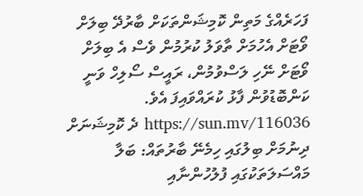ފަހަރެއްގެ މަތިން ކޮމިޝަންތަކަށް ބާރުދޭ ބިލަށް ވޯޓަށް އެހުމަށް ތާވަލު ކުރުމުން ވެސް އެ ބިލަށް ވޯޓަށް ނޭހި ލަސްވުމުން، ރައީސް ސޯލިހް ވަނީ ކަންބޮޑުވުން ފާޅު ކުރައްވައިފަ އެވެ. https://sun.mv/116036 ދެ ކޮމިޝަނަށް ދިނުމަށް ބިލުގައި ހިމެނޭ ބާރުތައް: ބަލާ މައްސަލަތަކުގައި ފުލުހުންނާއި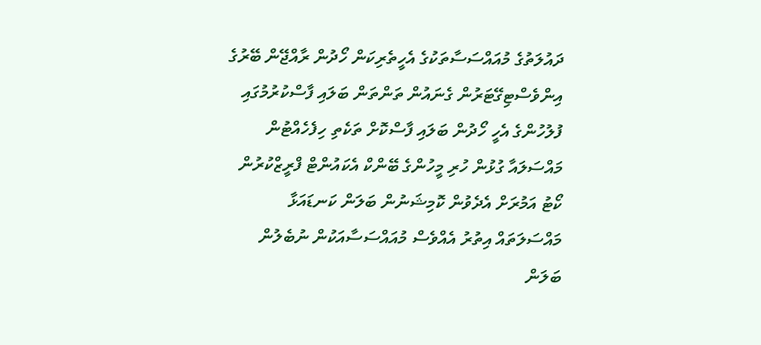ދައުލަތުގެ މުއައްސަސާތަކުގެ އެހީތެރިކަން ހޯދުން ރާއްޖޭން ބޭރުގެ އިންވެސްޓިގޭޓަރުން ގެނައުން ތަންތަން ބަލައި ފާސްކުރުމުގައި ފުލުހުންގެ އެހީ ހޯދުން ބަލައި ފާސްކޮށް ތަކެތި ހިފެހެއްޓުން މައްސަލައާ ގުޅުން ހުރި މީހުންގެ ބޭންކް އެކައުންޓް ފްރީޒްކުރުން ކޯޓު އަމުރަށް އެދެވުން ކޮމިޝަނުން ބަލަން ކަނޑައަޅާ މައްސަލަތައް އިތުރު އެއްވެސް މުއައްސަސާއަކުން ނުބެލުން ބަލަން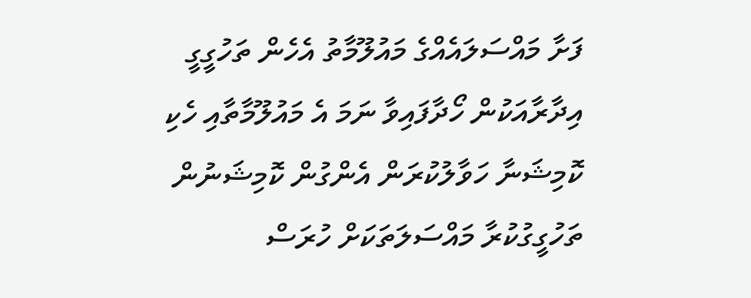ފަށާ މައްސަލައެއްގެ މައުލޫމާތު އެހެން ތަހުގީގީ އިދާރާއަކުން ހޯދާފައިވާ ނަމަ އެ މައުލޫމާތާއި ހެކި ކޮމިޝަނާ ހަވާލުކުރަން އެންގުން ކޮމިޝަނުން ތަހުގީގުކުރާ މައްސަލަތަކަށް ހުރަސް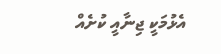އެޅުމަކީ ޖިނާއީ ކުށެއް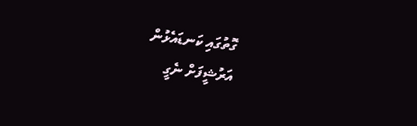ގޮތުގައި ކަނޑައެޅުން
އަރުޝީފަށް ނެގީ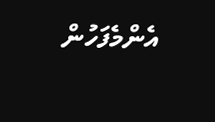އެންމެފަހުން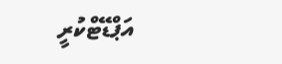އަޕްޑޭޓްކުރީ